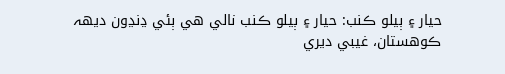حيار ۽ ٻيلو ڪنب: حيار ۽ ٻيلو ڪنب نالي هي ٻئي ڍنڍون ديھہ ڪوهستان، غيبي ديري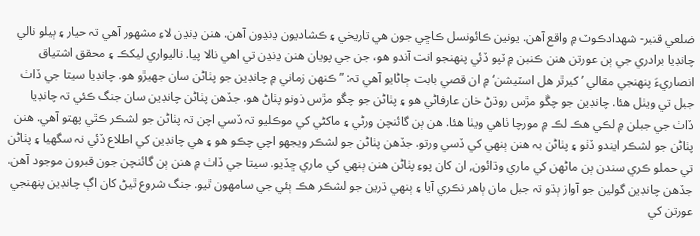ضلعي قنبر- شھدادڪوٽ ۾ واقع آهن. يونين ڪائونسل ڪاڇي جون هي تاريخي ۽ ڪشاديون ڍنڍون آهن. هنن ڍنڍن لاءِ مشھور آهي تہ حيار ۽ ٻيلو نالي چانڊيا برادري جي ٻن عورتن هنن ڪنبن ۾ ٽپو ڏئي پنهنجو انت آندو هو، جن جي پويان هنن ڍنڍن تي اهي نالا پيا. ناليواري ليکڪ ۽ محقق اشتياق انصاريءَ پنھنجي مقالي ’کيرٿر هل اسٽيشن‘ ۾ ان قصي بابت ڄاڻايو آهي تہ: ”ڪنهن زماني ۾ چانڊين جو پٺاڻن سان جهيڙو هو. چانڊيا سيتا جي ڏاٺ جبل تي ويٺل هئا. چانڊين جو چڱو مڙس روڌڻ خان عارفاڻي هو ۽ پٺاڻن جو چڱو مڙس ذونو پٺاڻ هو. جڏهن پٺاڻن چانڊين سان جنگ ڪئي تہ چانڊيا ڏاٺ جي جبلن ۾ لڪي هڪ لڪ ۾ مورچا ٺاهي ويٺا هئا. هن ٻن گائنچن ورڻي ۽ ماکڻي کي موڪليو تہ ڏسي اچن تہ پٺاڻن جو لشڪر ڪٿي پهتو آهي. هنن پٺاڻن جو لشڪر ايندو ڏٺو ۽ پٺاڻن بہ هنن ٻنهي کي ڏسي ورتو. جڏهن پٺاڻن جو لشڪر ويجهو اچي چڪو هو ۽ هي چانڊين کي اطلاع ڏئي نہ سگهيا ۽ پٺاڻن تي حملو ڪري سندن ٻن ماڻهن کي ماري وڌائون, ان کان پوءِ پٺاڻن هنن ٻنهي کي ماري ڇڏيو. سيتا جي ڏاٺ ۾ هنن ٻن گائنچن جون قبرون موجود آهن. جڏهن چانڊين گولين جو آواز ٻڌو تہ جبل مان ٻاهر نڪري آيا ۽ ٻنهي ڌرين جو لشڪر هڪ ٻئي جي سامهون ٿيو. جنگ شروع ٿيڻ کان اڳ چانڊين پنھنجي عورتن کي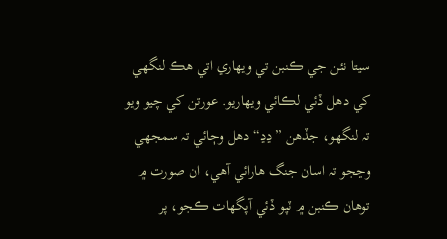سيتا نئن جي ڪنبن تي ويهاري اتي هڪ لنگهي کي دهل ڏئي لڪائي ويهاريو. عورتن کي چيو ويو تہ لنگهو، جڏهن ”ڍڍ“ دهل وڄائي تہ سمجهي وڃجو تہ اسان جنگ هارائي آهي، ان صورت ۾ توهان ڪنبن ۾ ٽپو ڏئي آپگهات ڪجو، پر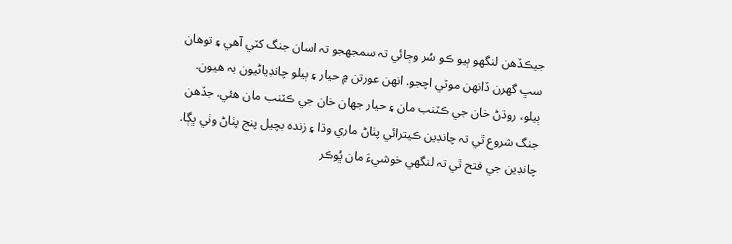جيڪڏهن لنگهو ٻيو ڪو سُر وڄائي تہ سمجهجو تہ اسان جنگ کٽي آهي ۽ توهان سڀ گهرن ڏانهن موٽي اچجو. انهن عورتن ۾ حيار ۽ ٻيلو چانڊياڻيون بہ هيون. ٻيلو، روڌڻ خان جي ڪٽنب مان ۽ حيار جھان خان جي ڪٽنب مان هئي. جڏهن جنگ شروع ٿي تہ چانڊين ڪيترائي پٺاڻ ماري وڌا ۽ زندہ بچيل پنج پٺاڻ وٺي ڀڳا. چانڊين جي فتح ٿي تہ لنگهي خوشيءَ مان ڀُوڪر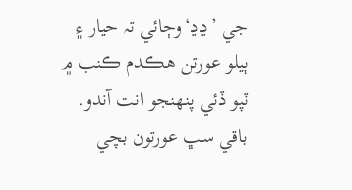جي ’ڍڍ‘وڄائي تہ حيار ۽ ٻيلو عورتن هڪدم ڪنب ۾ ٽپو ڏئي پنهنجو انت آندو. باقي سڀ عورتون بچي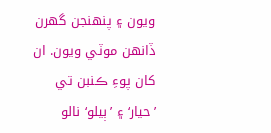ويون ۽ پنهنجن گهرن ڏانهن موٽي ويون. ان کان پوءِ ڪنبن تي ’حيار‘ ۽ ’ٻيلو‘ نالو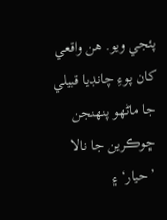پئجي ويو. هن واقعي کان پوءِ چانڊيا قبيلي جا ماڻهو پنهنجن ڇوڪرين جا نالا ’حيار‘ ۽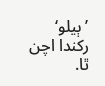’ٻيلو‘ رکندا اچن ٿا.